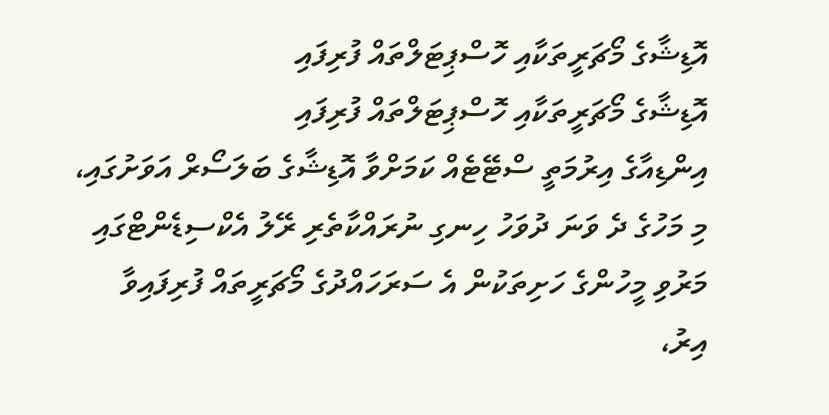އޮޑިޝާގެ މޯޗަރީތަކާއި ހޮސްޕިޓަލްތައް ފުރިފައި
އޮޑިޝާގެ މޯޗަރީތަކާއި ހޮސްޕިޓަލްތައް ފުރިފައި
އިންޑިއާގެ އިރުމަތީ ސްޓޭޓެއް ކަމަށްވާ އޮޑިޝާގެ ބަލަސޯރް އަވަށުގައި، މި މަހުގެ ދެ ވަނަ ދުވަހު ހިނގި ނުރައްކާތެރި ރޭލު އެކްސިޑެންޓްގައި މަރުވި މީހުންގެ ހަށިތަކުން އެ ސަރަހައްދުގެ މޯޗަރީތައް ފުރިފައިވާ އިރު،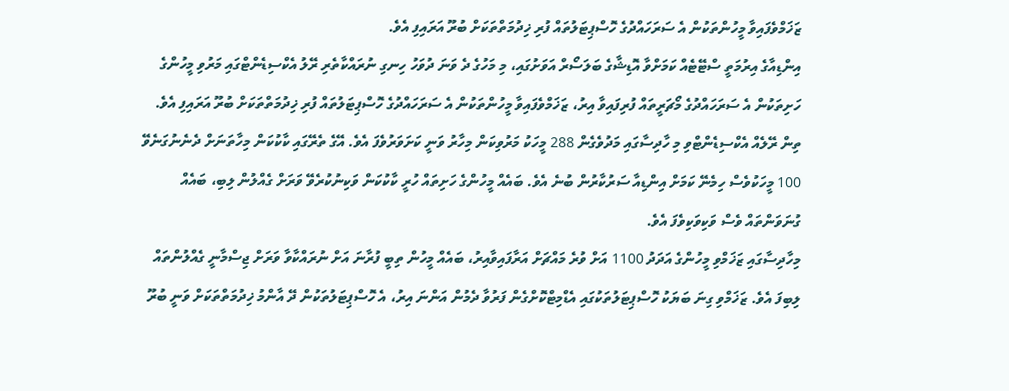ޒަޚަމްވެފައިވާ މީހުންތަކުން އެ ސަރަހައްދުގެ ހޮސްޕިޓަލުތައް ފުރި ޚިދުމަތްތަކަށް ބުރޫ އަރައިފި އެވެ.
އިންޑިއާގެ އިރުމަތީ ސްޓޭޓެއް ކަމަށްވާ އޮޑިޝާގެ ބަލަސޯރް އަވަށުގައި، މި މަހުގެ ދެ ވަނަ ދުވަހު ހިނގި ނުރައްކާތެރި ރޭލު އެކްސިޑެންޓްގައި މަރުވި މީހުންގެ ހަށިތަކުން އެ ސަރަހައްދުގެ މޯޗަރީތައް ފުރިފައިވާ އިރު، ޒަޚަމްވެފައިވާ މީހުންތަކުން އެ ސަރަހައްދުގެ ހޮސްޕިޓަލުތައް ފުރި ޚިދުމަތްތަކަށް ބުރޫ އަރައިފި އެވެ.
ތިން ރޭލެއް އެކްސިޑެންޓްވި މި ހާދިސާގައި މަދުވެގެން 288 މީހަކު މަރުވިކަން މިހާރު ވަނީ ކަށަވަރުވެފަ އެވެ. އޭގެ ތެރޭގައި ކާކުކަން މިހާތަނަށް ދެނެނުގަނެވޭ 100 މީހަކުވެސް ހިމެނޭ ކަމަށް އިންޑިއާ ސަރުކާރުން ބުނެ އެވެ. ބައެއް މީހުންގެ ހަށިތައް ހުރީ ކާކުކަން ވަކިނުކުރެވޭ ވަރަށް ގެއްލުން ލިބި، ބައެއް ގުނަވަންތައް ވެސް ވަކިވަކިވެފަ އެވެ.
މިހާދިސާގައި ޒަޚަމްވި މީހުންގެ އަދަދު 1100 އަށް ވުރެ މައްޗަށް އަރާފައިވާއިރު، ބައެއް މީހުން ތިބީ ފުރާނަ އަށް ނުރައްކާވާ ވަރަށް ޖިސްމާނީ ގެއްލުންތައް ލިބިފަ އެވެ. ޒަޚަމްވި ގިނަ ބަޔަކު ހޮސްޕިޓަލުތަކުގައި އެޑްމިޓްކޮށްގެން ފަރުވާ ދެމުން އަންނަ އިރު، އެ ހޮސްޕިޓަލުތަކުން ދޭ އާންމު ޚިދުމަތްތަކަށް ވަނީ ބުރޫ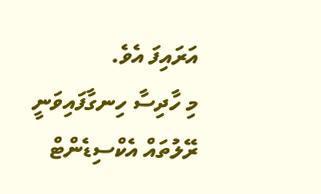އަރައިފަ އެވެ.
މި ހާދިސާ ހިނގާފައިވަނީ ރޭލުތައް އެކްސިޑެންޓް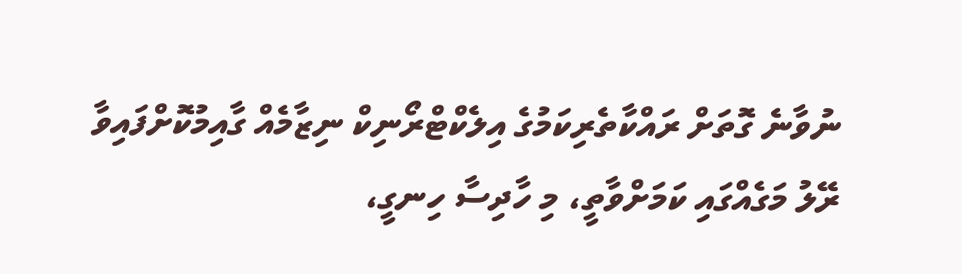ނުވާނެ ގޮތަށް ރައްކާތެރިކަމުގެ އިލެކްޓްރޯނިކް ނިޒާމެއް ގާއިމުކޮށްފައިވާ ރޭލު މަގެއްގައި ކަމަށްވާތީ، މި ހާދިސާ ހިނގީ،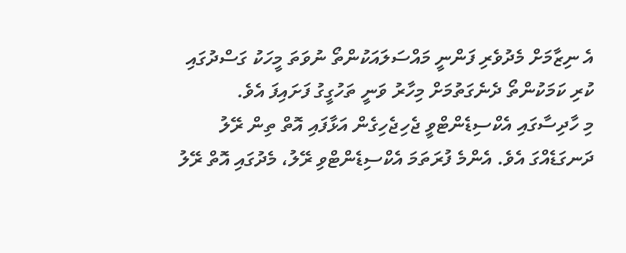އެ ނިޒާމަށް މެދުވެރި ފަންނީ މައްސަލައަކުންތޯ ނުވަތަ މީހަކު ގަސްދުގައި ކުރި ކަމަކުންތޯ ދެނެގަތުމަށް މިހާރު ވަނީ ތަހުގީގު ފަށައިފަ އެވެ.
މި ހާދިސާގައި އެކްސިޑެންޓްވީ ޖެހިޖެހިގެން އަޅާފައި އޮތް ތިން ރޭލު ދަނގަޑެއްގަ އެވެ. އެންމެ ފުރަތަމަ އެކްސިޑެންޓްވި ރޭލު، މެދުގައި އޮތް ރޭލު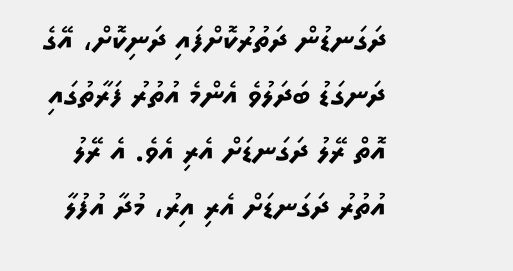ދަގަނޑުން ދަތުރުކޮށްފައި ދަނިކޮށް، އޭގެ ދަނގަޑު ބަދަލުވެ އެންމެ އުތުރު ފަރާތުގައި އޮތް ރޭލު ދަގަނޑަށް އެރި އެވެ. އެ ރޭލު އުތުރު ދަގަނޑަށް އެރި އިރު، މުދާ އުފުލާ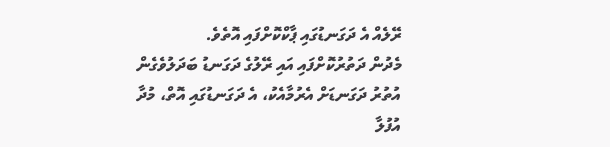ރޭލެއް އެ ދަގަނޑުގައި ޕާކްކޮށްފައި އޮތެވެ.
މެދުން ދަތުރުކޮށްފައި އައި ރޭލުގެ ދަގަނޑު ބަދަލުވެގެން އުތުރު ދަގަނޑަށް އެރުމާއެކު، އެ ދަގަނޑުގައި އޮތް، މުދާ އުފުލާ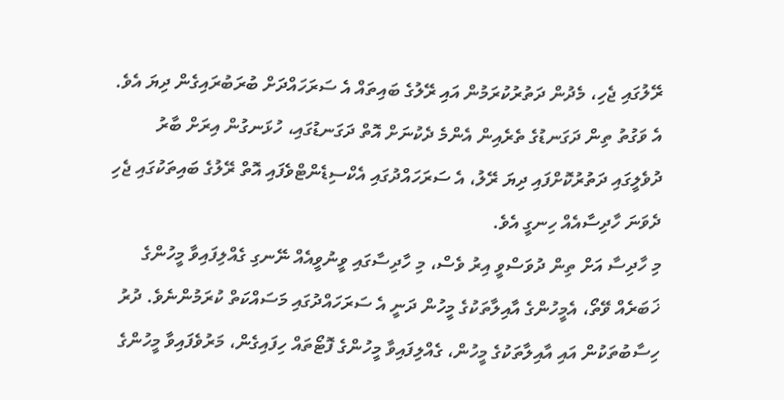ރޭލުގައި ޖެހި، މެދުން ދަތުރުކުރަމުން އައި ރޭލުގެ ބައިތައް އެ ސަރަހައްދަށް ބުރަބުރައިގެން ދިޔަ އެވެ. އެ ވަގުތު ތިން ދަގަނޑުގެ ތެރެއިން އެންމެ ދެކުނަށް އޮތް ދަގަނޑުގައި، ހުޅަނގުން އިރަށް ބާރު ދުވެލީގައި ދަތުރުކޮށްފައި ދިޔަ ރޭލު، އެ ސަރަހައްދުގައި އެކްސިޑެންޓްވެފައި އޮތް ރޭލުގެ ބައިތަކުގައި ޖެހި ދެވަނަ ހާދިސާއެއް ހިނގީ އެވެ.
މި ހާދިސާ އަށް ތިން ދުވަސްވީ އިރު ވެސް، މި ހާދިސާގައި ވީނުވީއެއް ނޭނގި ގެއްލިފައިވާ މީހުންގެ ޚަބަރެއް ވޭތޯ، އެމީހުންގެ އާއިލާތަކުގެ މީހުން ދަނީ އެ ސަރަހައްދުގައި މަސައްކަތް ކުރަމުންނެވެ. ދުރު ހިސާބުތަކުން އައި އާއިލާތަކުގެ މީހުން، ގެއްލިފައިވާ މީހުންގެ ފޮޓޯތައް ހިފައިގެން، މަރުވެފައިވާ މީހުންގެ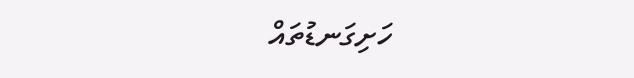ހަށިގަނޑުތައް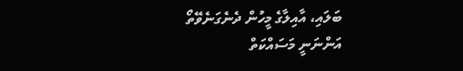ބަލައި، އާއިލާގެ މީހުން ދެނެގަނެވޭތޯ އަންނަނީ މަސައްކަތް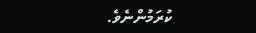ކުރަމުންނެވެ.